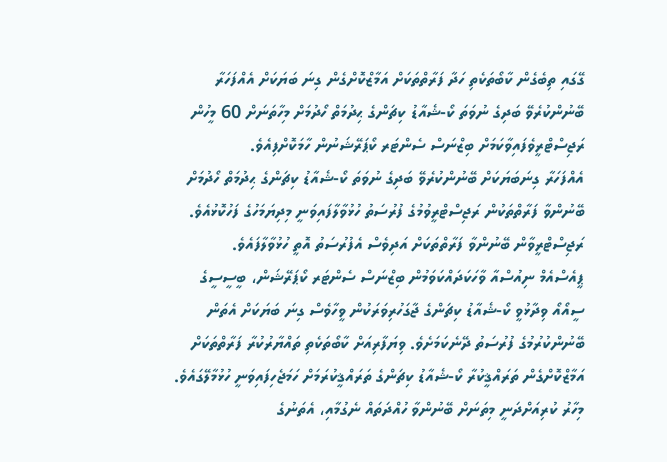ގޭގައި ތިބެގެން ކާބޯތަކެތި ހަދާ ފަރާތްތަކަށް އަމާޒްކޮށްގެން ގިނަ ބަޔަކަށް އެއްފަހަރާ ބޭނުންކުރެވޭ ބަދިގެ ނުވަތަ ކޯ-ޝެއާޑު ކިޗަންގެ ޙިދުމަތް ހޯދުމަށް މިހާތަނަށް 60 މީހުން ރަޖިސްޓްރީވެފައިވާކަމަށް ބިޒްނަސް ސެންޓަރ ކޯޕަރޭޝަނުން ހާމަކޮށްފިއެވެ.
އެއްފަހަރާ ގިނަބަޔަކަށް ބޭނުންކުރެވޭ ބަދިގެ ނުވަތަ ކޯ-ޝެއާޑު ކިޗަންގެ ޙިދުމަތް ހޯދުމަށް ބޭނުންވާ ފަރާތްތަކުން ރަޖިސްޓްރީވުމުގެ ފުރުސަތު ހުޅުވާލާފައިވަނީ މިދިޔަމަހުގެ ފަހުކޮޅުއެވެ. ރަޖިސްޓްރީވާން ބޭނުންވާ ފަރާތްތަކަށް އަދިވެސް އެފުރުސަތު އޮތީ ހުޅުވާލާފައެވެ.
ޕީއެސްއެމް ނިއުސްއާ ވާހަކަދައްކަވަމުން ބިޒްނަސް ސެންޓަރ ކޯޕަރޭޝަން، ބީސީސީގެ ސީއޯއޯ ވިދާޅުވީ ކޯ-ޝެއާޑު ކިޗަންގެ ޖާގަހުރިވަރަކުން ވީހާވެސް ގިނަ ބަޔަކަށް އެތަން ބޭނުންކުރުމުގެ ފުރުސަތު ދޭނެކަމަށެވެ. ވިޔަފާރިއަށް ކާބޯތަކެތި ތައްޔާރުކުރާ ފަރާތްތަކަށް އަމާޒްކޮށްގެން ތަރައްޤީކުރާ ކޯ-ޝެއާޑު ކިޗަންގެ ތަރައްޤީކުރަމަށް ހަމަޖެހިފައިވަނީ ހުޅުމާލޭގައެވެ. މިހާރު ކުރިއަށްދަނީ މިތަނަށް ބޭނުންވާ ހުއްދަތައް ނެގުމާއި، އެތަނުގެ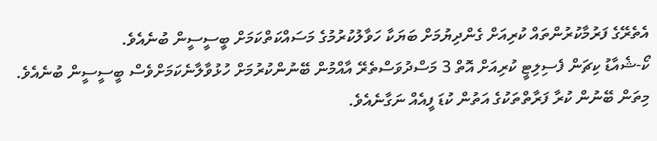އެތެރޭގެ ފަރުމާކުރުންތައް ކުރިއަށް ގެންދިޔުމަށް ބަޔަކާ ހަވާލުކުރުމުގެ މަސައްކަތްކަމަށް ބީސީސީން ބުނެއެވެ.
ކޯ-ޝެއާޑު ކިޗަން ފެސިލިޓީ ކުރިއަށް އޮތް 3 މަސްދުވަސްތެރޭ އާއްމުން ބޭނުންކުރުމަށް ހުޅުވާލާނެކަމަށްވެސް ބީސީސީން ބުނެއެވެ. މިތަން ބޭނުން ކުރާ ފަރާތްތަކުގެ އަތުން ކުޑަ ފީއެއް ނަގާނެއެވެ.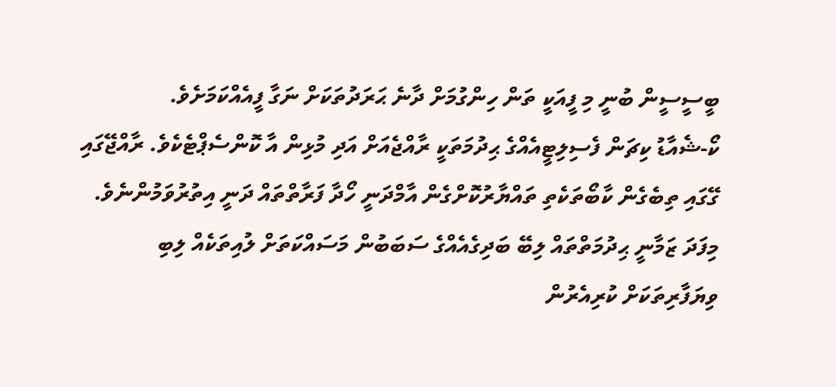ބީސީސީން ބުނީ މި ފީއަކީ ތަން ހިންގުމަށް ދާނެ ޙަރަދުތަކަށް ނަގާ ފީއެއްކަމަށެވެ.
ކޯ-ޝެއާޑު ކިޗަން ފެސިލިޓީއެއްގެ ޙިދުމަތަކީ ރާއްޖެއަށް އަދި މުޅިން އާ ކޮންސެޕްޓެކެވެ. ރާއްޖޭގައި ގޭގައި ތިބެގެން ކާބޯތަކެތި ތައްޔާރުކޮށްގެން އާމްދަނީ ހޯދާ ފަރާތްތައް ދަނީ އިތުރުވަމުންނެވެ. މިފަދަ ޒަމާނީ ޙިދުމަތްތައް ލިބޭ ބަދިގެއެއްގެ ސަބަބުން މަސައްކަތަށް ލުއިތަކެއް ލިބި ވިޔަފާރިތަކަށް ކުރިއެރުން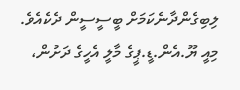ލިބިގެންދާނެކަމަށް ބީސީސީން ދެކެއެވެ.
މިއީ ޔޫ.އެން.ޑީ.ޕީގެ މާލީ އެހީގެ ދަށުން،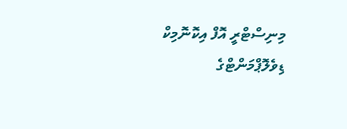މިނިސްޓްރީ އޮފް އިކޮނޮމިކް ޑިވެލޮޕްމަންޓްގެ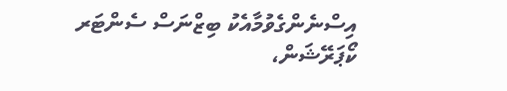އިސްނެންގެވުމާއެކު ބިޒްނަސް ސެންޓަރ ކޯޕަރޭޝަން،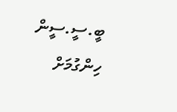ބީ.ސީ.ސީން ހިންގުމަށް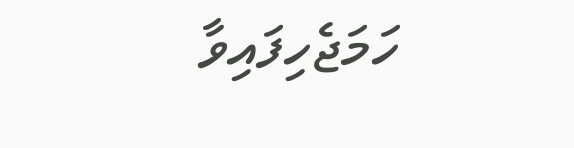ހަމަޖެހިފައިވާ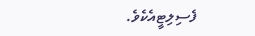ފެސިލިޓީއެކެވެ.